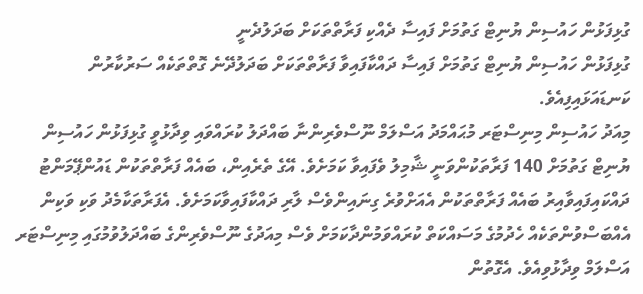ގުޅިފަޅުން ހައުސިން ޔުނިޓް ގަތުމަށް ފައިސާ ދެއްކި ފަރާތްތަކަށް ބަދަލުދެނީ
ގުޅިފަޅުން ހައުސިން ޔުނިޓް ގަތުމަށް ފައިސާ ދައްކާފައިވާ ފަރާތްތަކަށް ބަދަލުދޭނެ ގޮތްތަކެއް ސަރުކާރުން ކަނޑައަޅައިފިއެވެ.
މިއަދު ހައުސިން މިނިސްޓަރ މުޙައްމަދު އަސްލަމް ނޫސްވެރިންނާ ބައްދަލު ކުރައްވައި ވިދާޅުވީ ގުޅިފަޅުން ހައުސިން ޔުނިޓް ގަތުމަށް 140 ފަރާތަކުންވަނީ ޝާމިލު ވެފައިވާ ކަމަށެވެ. އޭގެ ތެރެއިން، ބައެއް ފަރާތްތަކުން ޑައުންޕޭމަންޓު ދައްކައިފައިވާއިރު ބައެއް ފަރާތްތަކުން އެއަށްވުރެ ގިނައިންވެސް ލާރި ދައްކާފައިވާކަމަށެވެ. އެފަރާތަކާމެދު ވަކި ވަކިން އެއްބަސްވުންތަކެއް ހެދުމުގެ މަސައްކަތް ކުރައްވަމުންދާކަމަށް ވެސް މިއަދުގެ ނޫސްވެރިންގެ ބައްދަލުވުމުގައި މިނިސްޓަރ އަސްލަމް ވިދާޅުވިއެވެ. އެގޮތުން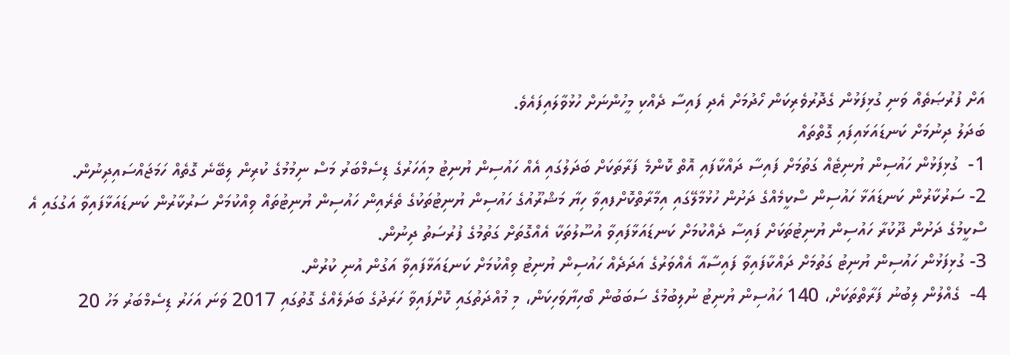އަށް ފުރުޞަތެއް ވަނި ގުޅިފަޅުން ގެދޮރުވެރިކަން ހޯދުމަށް އެދި ފައިސާ ދެއްކި މީހުންނަށް ހުޅުވާލައިފައެވެ.
ބަދަލު ދިނުމަށް ކަނޑައަޅައިފައި ގޮތްތައް
1-  ގުޅިފަޅުން ހައުސިން ޔުނިޓެއް ގަތުމަށް ފައިސާ ދައްކާފައި އޮތް ކޮންމެ ފަރާތަކަށް ބަދަލުގައި އެއް ހައުސިން ޔުނިޓު މިއަހަރުގެ ޑިސެމްބަރު މަސް ނިމުމުގެ ކުރިން ލިބޭނެ ގޮތެއް ހަމަޖައްސައިދިނުން.
2- ސަރުކާރުން ކަނޑައަޅާ ހައުސިން ސްކީމެއްގެ ދަށުން ހުޅުމާލޭގައި އިމާރާތްކޮށްފއިވާ ހިޔާ މަޝްރޫއުގެ ހައުސިން ޔުނިޓުތަކުގެ ތެރެއިން ހައުސިން ޔުނިޓުތައް ވިއްކުމަށް ސަރުކާރުން ކަނޑައަޅާފައިވާ އަގުގައި އެ ސްކީމުގެ ދަށުން ދޫކުރާ ހައުސިން ޔުނިޓުތަކަށް ފައިސާ ދެއްކުމަށް ކަނޑައަޅާފައިވާ އުސޫލުތަކާ އެއްގޮތަށް ގަތުމުގެ ފުރުސަތު ދިނުން.
3- ގުޅިފަޅުން ހައުސިން ޔުނިޓު ގަތުމަށް ދައްކާފައިވާ ފައިސާއާ އެއްވަރުގެ އަދަދެއް ހައުސިން ޔުނިޓު ވިއްކުމަށް ކަނޑައަޅާފައިވާ އަގުން އުނި ކުރުން.
4-  ގެއްލުން ލިބުނު ފަރާތްތަކަށް، 140 ހައުސިން ޔުނިޓު ނުލިބުމުގެ ސަބަބުން ބޯހިޔާވަހިކަން، މި މުއްދަތުގައި ކޮށްފައިވާ ހަރަދުގެ ބަދަލެއްގެ ގޮތުގައި 2017 ވަނަ އަހަރު ޑިސެމްބަރު މަހު 20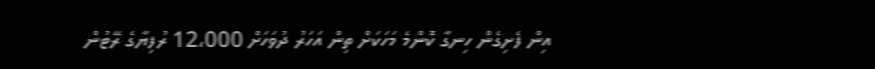އިން ފެށިގެން ހިނގާ ކޮންމެ މަހަކަށް ތިން އަހަރު ދުވަހަށް 12،000 ރުފިޔާގެ ރޭޓުން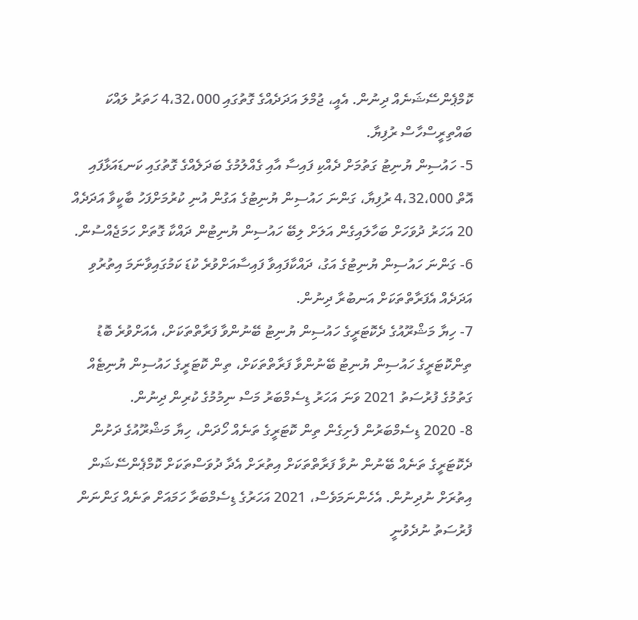ކޮމްޕެންސޭޝަނެއް ދިނުން. އެއީ، ޖުމްލަ އަދަދެއްގެ ގޮތުގައި 4،32،000 ހަތަރު ލައްކަ ބައްތިރީސްހާސް ރުފިޔާ.
5- ހައުސިން ޔުނިޓު ގަތުމަށް ދެއްކި ފައިސާ އާއި ގެއްލުމުގެ ބަދަލެއްގެ ގޮތުގައި ކަނޑައަޅާފައި އޮތް 4،32،000 ރުފިޔާ، ގަންނަ ހައުސިން ޔުނިޓުގެ އަގުން އުނި ކުރުމަށްފަހު ބާކީވާ އަދަދެއް 20 އަހަރު ދުވަހަށް ބަހާލައިގެން އަލަށް ލިބޭ ހައުސިން ޔުނިޓުން ދައްކާ ގޮތަށް ހަމަޖެއްސުން.
6- ގަންނަ ހައުސިން ޔުނިޓުގެ އަގު، ދައްކާފައިވާ ފައިސާއަށްވުރެ ކުޑަ ކަމުގައިވާނަމަ އިތުރުވި އަދަދެއް އެފަރާތްތަކަށް އަނބުރާ ދިނުން.
7- ހިޔާ މަޝްރޫއުގެ ދެކޮޓަރީގެ ހައުސިން ޔުނިޓު ބޭނުންވާ ފަރާތްތަކަށް، އެއަށްވުރެ ބޮޑު ތިންކޮޓަރީގެ ހައުސިން ޔުނިޓު ބޭނުންވާ ފަރާތްތަކަށް، ތިން ކޮޓަރީގެ ހައުސިން ޔުނިޓެއް ގަތުމުގެ ފުރުސަތު 2021 ވަނަ އަހަރު ޑިސެމްބަރު މަސް ނިމުމުގެ ކުރިން ދިނުން.
8- 2020 ޑިސެމްބަރުން ފެށިގެން ތިން ކޮޓަރީގެ ތަނެއް ހޯދަން، ހިޔާ މަޝްރޫއުގެ ދަށުން ދެކޮޓަރީގެ ތަނެއް ބޭނުން ނުވާ ފަރާތްތަކަށް އިތުރަށް އެދާ ދުވަސްތަކަށް ކޮމްޕެންސޭޝަން އިތުރަށް ނުދިނުން. އެހެންނަމަވެސް، 2021 އަހަރުގެ ޑިސެމްބަރާ ހަމައަށް ތަނެއް ގަންނަން ފުރުސަތު ނުދެވުނީ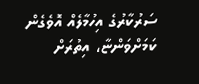ސަރުކާރުގެ އިހުމާލެއް އޮވެގެން ކަމަށްވަންޏާ، އިތުރަށް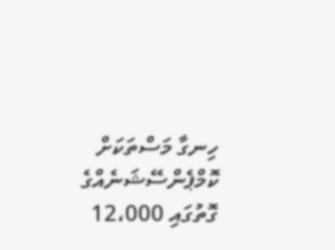ހިނގާ މަސްތަކަށް ކޮމްޕެންސޭޝަނެއްގެ ގޮތުގައި 12،000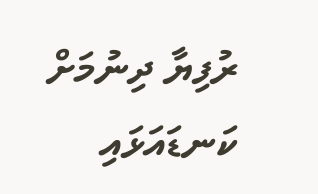ރުފިޔާ ދިނުމަށް ކަނޑައަޅައި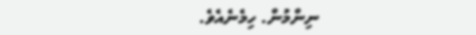ނިންމުން. ހިމެނެއެވެ.